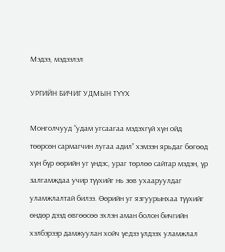Мэдээ, мэдээлэл

УРГИЙН БИЧИГ УДМЫН ТҮҮХ

Монголчууд “удам угсаагаа мэдэхгүй хүн ойд төөрсөн сармагчин лугаа адил” хэмээн ярьдаг бөгөөд хүн бүр өөрийн уг үндэс, ураг төрлөө сайтар мэдэн, үр залгамждаа учир түүхийг нь зөв ухааруулдаг уламжлалтай билээ. Өөрийн уг язгуурынхаа түүхийг өндөр дээд өвгөөсөө эхлэн аман болон бичгийн хэлбэрээр дамжуулан хойч үедээ үлдээх уламжлал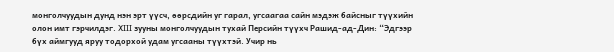монголчуудын дунд нэн эрт үүсч, өөрсдийн уг гарал, угсаагаа сайн мэдэж байсныг түүхийн олон имт гэрчилдэг. XIII зууны монголчуудын тухай Персийн түүхч Рашид-ад-Дин: “Эдгээр бүх аймгууд яруу тодорхой удам угсааны түүхтэй. Учир нь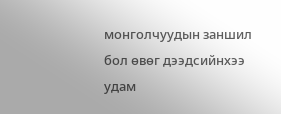монголчуудын заншил бол өвөг дээдсийнхээ удам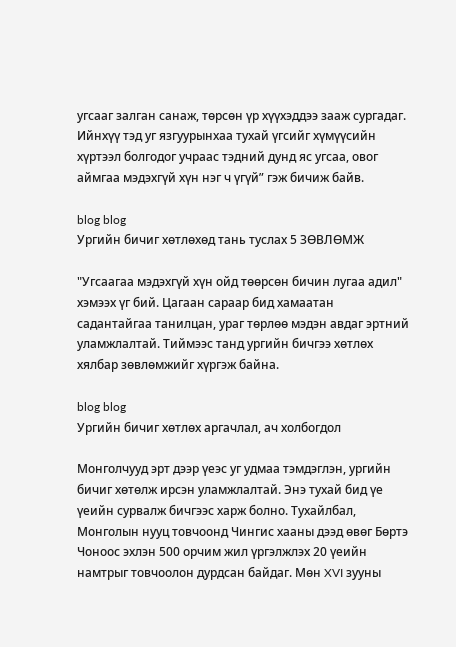угсааг залган санаж, төрсөн үр хүүхэддээ зааж сургадаг. Ийнхүү тэд уг язгуурынхаа тухай үгсийг хүмүүсийн хүртээл болгодог учраас тэдний дунд яс угсаа, овог аймгаа мэдэхгүй хүн нэг ч үгүй” гэж бичиж байв.

blog blog
Ургийн бичиг хөтлөхөд тань туслах 5 ЗӨВЛӨМЖ

"Угсаагаа мэдэхгүй хүн ойд төөрсөн бичин лугаа адил" хэмээх үг бий. Цагаан сараар бид хамаатан садантайгаа танилцан, ураг төрлөө мэдэн авдаг эртний уламжлалтай. Тиймээс танд ургийн бичгээ хөтлөх хялбар зөвлөмжийг хүргэж байна.

blog blog
Ургийн бичиг хөтлөх аргачлал, ач холбогдол

Монголчууд эрт дээр үеэс уг удмаа тэмдэглэн, ургийн бичиг хөтөлж ирсэн уламжлалтай. Энэ тухай бид үе үеийн сурвалж бичгээс харж болно. Тухайлбал, Монголын нууц товчоонд Чингис хааны дээд өвөг Бөртэ Чоноос эхлэн 500 орчим жил үргэлжлэх 20 үеийн намтрыг товчоолон дурдсан байдаг. Мөн XVI зууны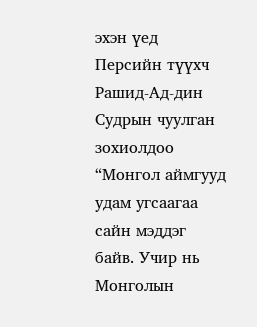эхэн үед Персийн түүхч Рашид-Ад-дин Судрын чуулган зохиолдоо “Монгол аймгууд удам угсаагаа сайн мэддэг байв. Учир нь Монголын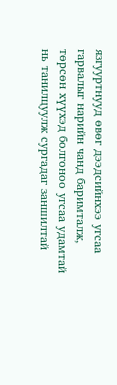язгууртнууд өвөг дээдсийнхээ угсаа гарвалыг нарийн чанд баримталж, төрсөн хүүхэд болгоноо угсаа удамтай нь танилцуулж сургадаг заншилтай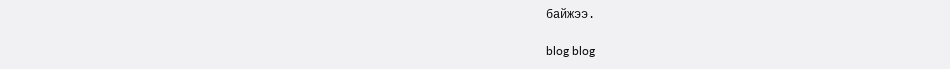байжээ.

blog blog